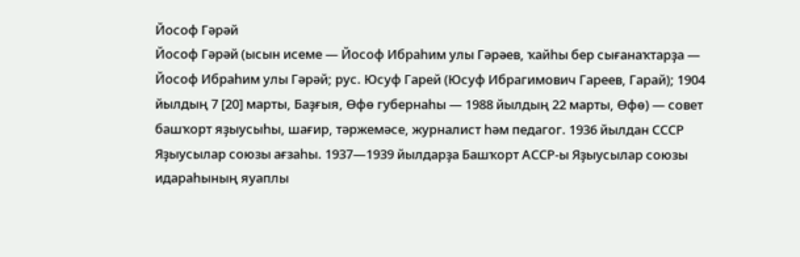Йософ Гәрәй
Йософ Гәрәй (ысын исеме — Йософ Ибраһим улы Гәрәев, ҡайһы бер сығанаҡтарҙа — Йософ Ибраһим улы Гәрәй; рус. Юсуф Гарей (Юсуф Ибрагимович Гареев, Гарай); 1904 йылдың 7 [20] марты, Баҙғыя, Өфө губернаһы — 1988 йылдың 22 марты, Өфө) — совет башҡорт яҙыусыһы, шағир, тәржемәсе, журналист һәм педагог. 1936 йылдан СССР Яҙыусылар союзы ағзаһы. 1937—1939 йылдарҙа Башҡорт АССР-ы Яҙыусылар союзы идараһының яуаплы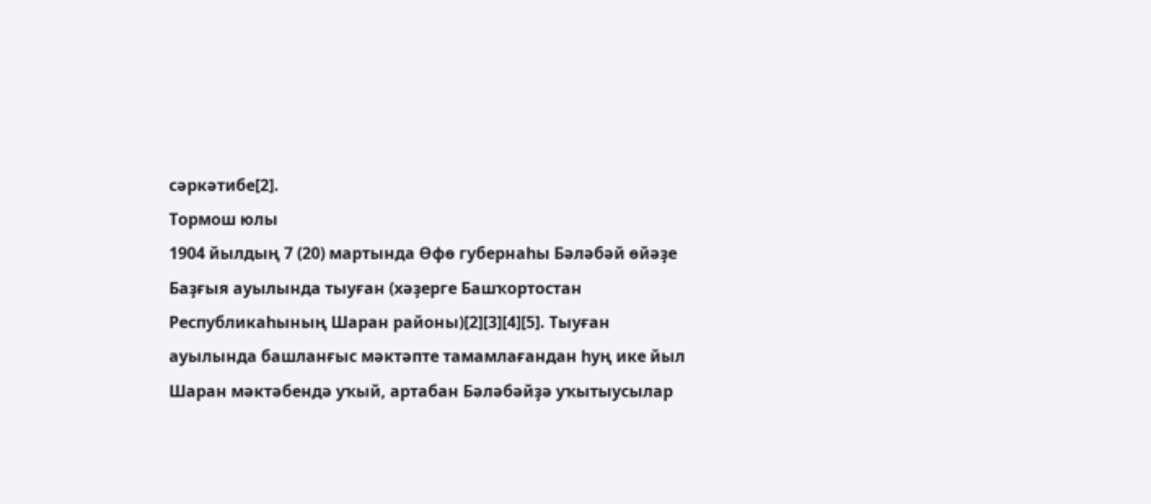сәркәтибе[2].
Тормош юлы
1904 йылдың 7 (20) мартында Өфө губернаһы Бәләбәй өйәҙе Баҙғыя ауылында тыуған (хәҙерге Башҡортостан Республикаһының Шаран районы)[2][3][4][5]. Тыуған ауылында башланғыс мәктәпте тамамлағандан һуң ике йыл Шаран мәктәбендә уҡый, артабан Бәләбәйҙә уҡытыусылар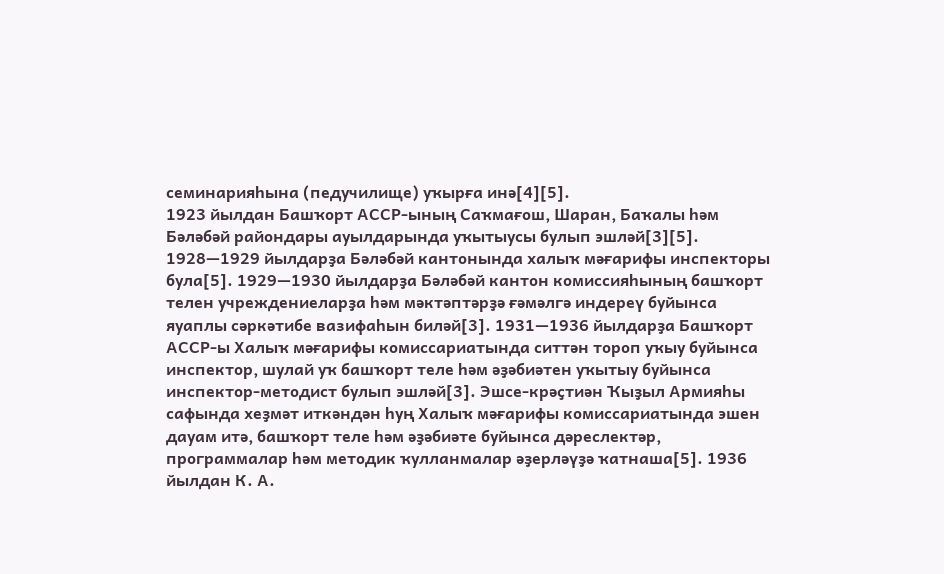семинарияһына (педучилище) уҡырға инә[4][5].
1923 йылдан Башҡорт АССР-ының Саҡмағош, Шаран, Баҡалы һәм Бәләбәй райондары ауылдарында уҡытыусы булып эшләй[3][5]. 1928—1929 йылдарҙа Бәләбәй кантонында халыҡ мәғарифы инспекторы була[5]. 1929—1930 йылдарҙа Бәләбәй кантон комиссияһының башҡорт телен учреждениеларҙа һәм мәктәптәрҙә ғәмәлгә индереү буйынса яуаплы сәркәтибе вазифаһын биләй[3]. 1931—1936 йылдарҙа Башҡорт АССР-ы Халыҡ мәғарифы комиссариатында ситтән тороп уҡыу буйынса инспектор, шулай уҡ башҡорт теле һәм әҙәбиәтен уҡытыу буйынса инспектор-методист булып эшләй[3]. Эшсе-крәҫтиән Ҡыҙыл Армияһы сафында хеҙмәт иткәндән һуң Халыҡ мәғарифы комиссариатында эшен дауам итә, башҡорт теле һәм әҙәбиәте буйынса дәреслектәр, программалар һәм методик ҡулланмалар әҙерләүҙә ҡатнаша[5]. 1936 йылдан К. А.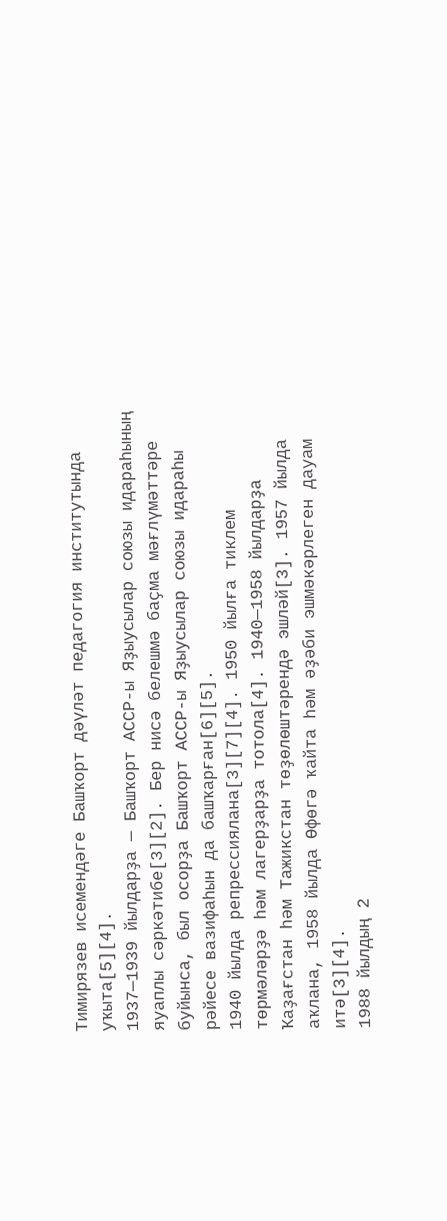Тимирязев исемендәге Башҡорт дәүләт педагогия институтында уҡыта[5][4].
1937—1939 йылдарҙа — Башҡорт АССР-ы Яҙыусылар союзы идараһының яуаплы сәркәтибе[3][2]. Бер нисә белешмә баҫма мәғлүмәттәре буйынса, был осорҙа Башҡорт АССР-ы Яҙыусылар союзы идараһы рәйесе вазифаһын да башҡарған[6][5].
1940 йылда репрессиялана[3][7][4]. 1950 йылға тиклем төрмәләрҙә һәм лагерҙарҙа тотола[4]. 1940—1958 йылдарҙа Ҡаҙағстан һәм Тажикстан төҙөлөштәрендә эшләй[3]. 1957 йылда аҡлана, 1958 йылда Өфөгә ҡайта һәм әҙәби эшмәкәрлеген дауам итә[3][4].
1988 йылдың 2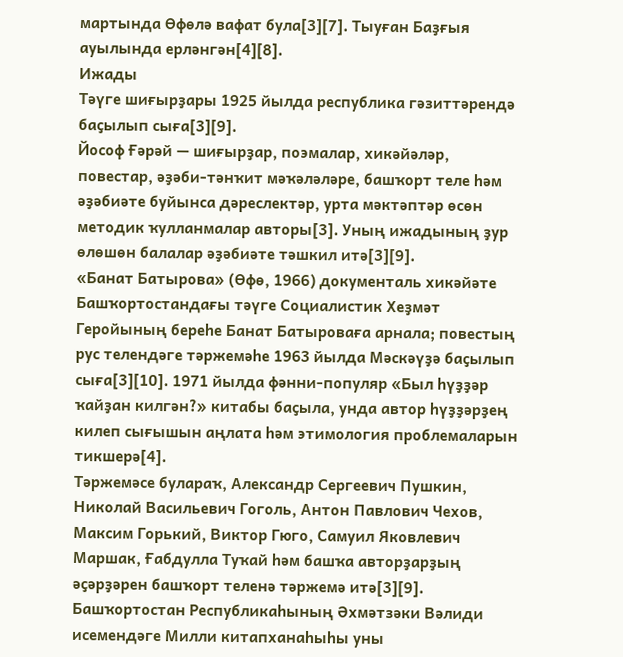мартында Өфөлә вафат була[3][7]. Тыуған Баҙғыя ауылында ерләнгән[4][8].
Ижады
Тәүге шиғырҙары 1925 йылда республика гәзиттәрендә баҫылып сыға[3][9].
Йософ Ғәрәй — шиғырҙар, поэмалар, хикәйәләр, повестар, әҙәби-тәнҡит мәҡәләләре, башҡорт теле һәм әҙәбиәте буйынса дәреслектәр, урта мәктәптәр өсөн методик ҡулланмалар авторы[3]. Уның ижадының ҙур өлөшөн балалар әҙәбиәте тәшкил итә[3][9].
«Банат Батырова» (Өфө, 1966) документаль хикәйәте Башҡортостандағы тәүге Социалистик Хеҙмәт Геройының береһе Банат Батыроваға арнала; повестың рус телендәге тәржемәһе 1963 йылда Мәскәүҙә баҫылып сыға[3][10]. 1971 йылда фәнни-популяр «Был һүҙҙәр ҡайҙан килгән?» китабы баҫыла, унда автор һүҙҙәрҙең килеп сығышын аңлата һәм этимология проблемаларын тикшерә[4].
Тәржемәсе булараҡ, Александр Сергеевич Пушкин, Николай Васильевич Гоголь, Антон Павлович Чехов, Максим Горький, Виктор Гюго, Самуил Яковлевич Маршак, Ғабдулла Туҡай һәм башҡа авторҙарҙың әҫәрҙәрен башҡорт теленә тәржемә итә[3][9]. Башҡортостан Республикаһының Әхмәтзәки Вәлиди исемендәге Милли китапханаһыһы уны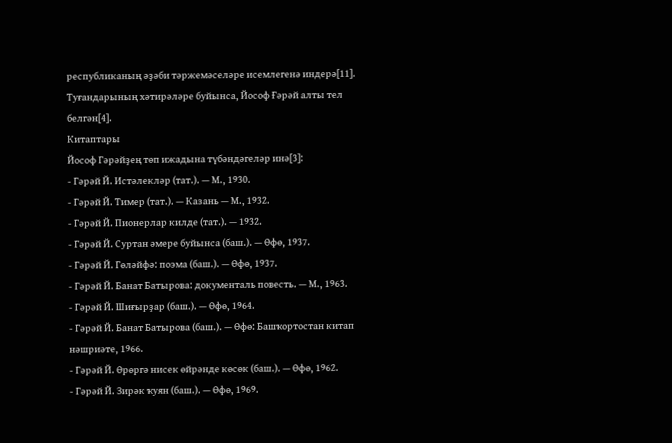республиканың әҙәби тәржемәселәре исемлегенә индерә[11]. Туғандарының хәтирәләре буйынса, Йософ Ғәрәй алты тел белгән[4].
Китаптары
Йософ Гәрәйҙең төп ижадына түбәндәгеләр инә[3]:
- Гәрәй Й. Истәлекләр (тат.). — М., 1930.
- Гәрәй Й. Тимер (тат.). — Казань — М., 1932.
- Гәрәй Й. Пионерлар килде (тат.). — 1932.
- Гәрәй Й. Суртан әмере буйынса (баш.). — Өфө, 1937.
- Гәрәй Й. Гөләйфә: поэма (баш.). — Өфө, 1937.
- Гәрәй Й. Банат Батырова: документаль повесть. — М., 1963.
- Гәрәй Й. Шиғырҙар (баш.). — Өфө, 1964.
- Гәрәй Й. Банат Батырова (баш.). — Өфө: Башҡортостан китап нәшриәте, 1966.
- Гәрәй Й. Өрөргә нисек өйрәнде көсөк (баш.). — Өфө, 1962.
- Гәрәй Й. Зирәк ҡуян (баш.). — Өфө, 1969.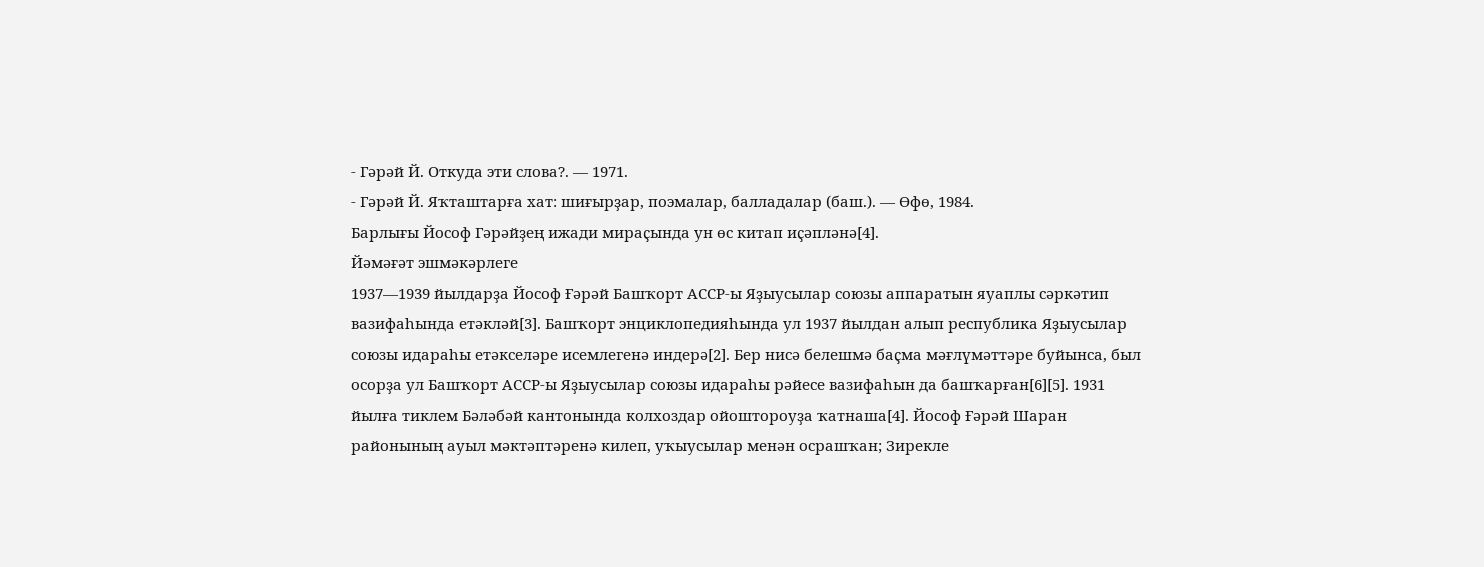- Гәрәй Й. Откуда эти слова?. — 1971.
- Гәрәй Й. Яҡташтарға хат: шиғырҙар, поэмалар, балладалар (баш.). — Өфө, 1984.
Барлығы Йософ Гәрәйҙең ижади мираҫында ун өс китап иҫәпләнә[4].
Йәмәғәт эшмәкәрлеге
1937—1939 йылдарҙа Йософ Ғәрәй Башҡорт АССР-ы Яҙыусылар союзы аппаратын яуаплы сәркәтип вазифаһында етәкләй[3]. Башҡорт энциклопедияһында ул 1937 йылдан алып республика Яҙыусылар союзы идараһы етәкселәре исемлегенә индерә[2]. Бер нисә белешмә баҫма мәғлүмәттәре буйынса, был осорҙа ул Башҡорт АССР-ы Яҙыусылар союзы идараһы рәйесе вазифаһын да башҡарған[6][5]. 1931 йылға тиклем Бәләбәй кантонында колхоздар ойоштороуҙа ҡатнаша[4]. Йософ Ғәрәй Шаран районының ауыл мәктәптәренә килеп, уҡыусылар менән осрашҡан; Зирекле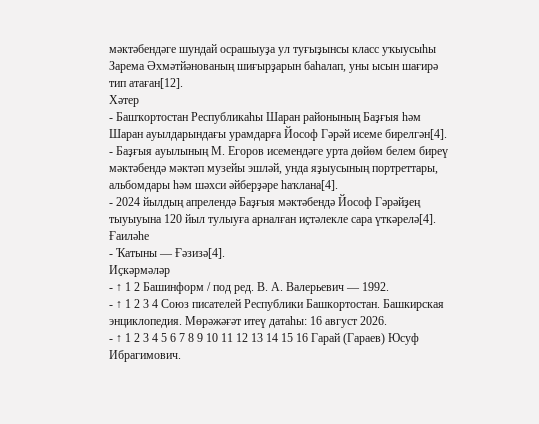мәктәбендәге шундай осрашыуҙа ул туғыҙынсы класс уҡыусыһы Зарема Әхмәтйәнованың шиғырҙарын баһалап, уны ысын шағирә тип атаған[12].
Хәтер
- Башҡортостан Республикаһы Шаран районының Баҙғыя һәм Шаран ауылдарындағы урамдарға Йософ Гәрәй исеме бирелгән[4].
- Баҙғыя ауылының М. Егоров исемендәге урта дөйөм белем биреү мәктәбендә мәктәп музейы эшләй, унда яҙыусының портреттары, альбомдары һәм шәхси әйберҙәре һаҡлана[4].
- 2024 йылдың апрелендә Баҙғыя мәктәбендә Йософ Гәрәйҙең тыуыуына 120 йыл тулыуға арналған иҫтәлекле сара үткәрелә[4].
Ғаиләһе
- Ҡатыны — Ғәзизә[4].
Иҫкәрмәләр
- ↑ 1 2 Башинформ / под ред. В. А. Валерьевич — 1992.
- ↑ 1 2 3 4 Союз писателей Республики Башкортостан. Башкирская энциклопедия. Мөрәжәғәт итеү датаһы: 16 август 2026.
- ↑ 1 2 3 4 5 6 7 8 9 10 11 12 13 14 15 16 Гарай (Гараев) Юсуф Ибрагимович.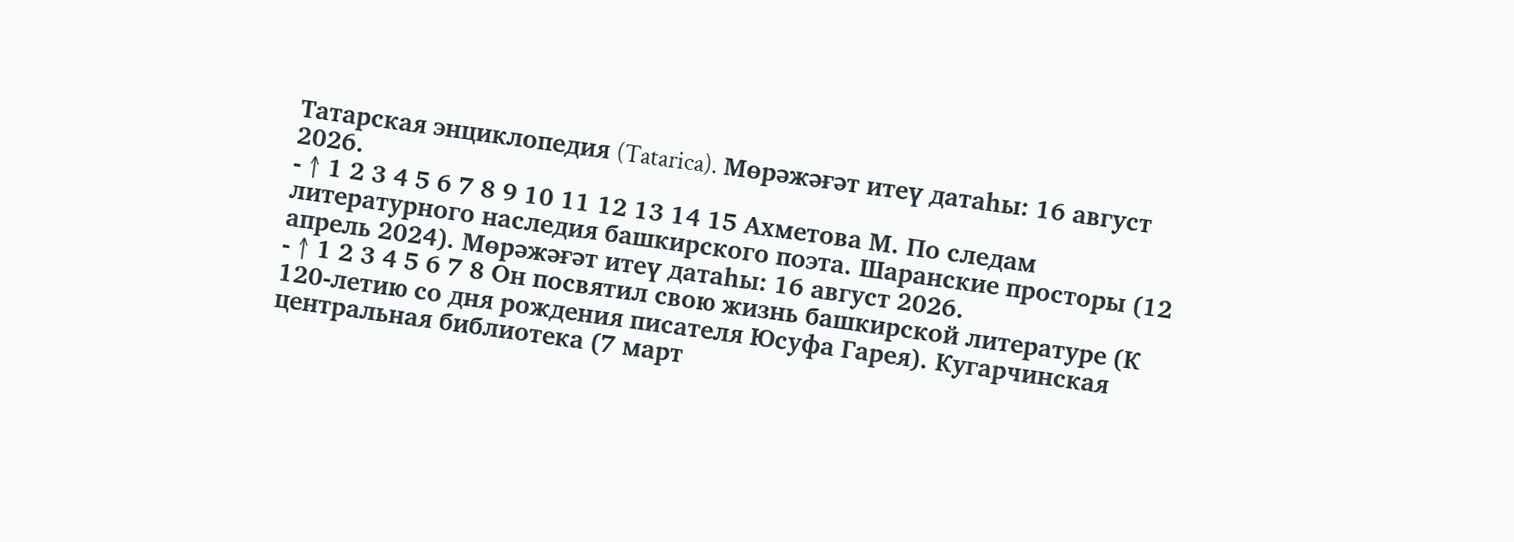Татарская энциклопедия (Tatarica). Мөрәжәғәт итеү датаһы: 16 август 2026.
- ↑ 1 2 3 4 5 6 7 8 9 10 11 12 13 14 15 Ахметова М. По следам литературного наследия башкирского поэта. Шаранские просторы (12 апрель 2024). Мөрәжәғәт итеү датаһы: 16 август 2026.
- ↑ 1 2 3 4 5 6 7 8 Он посвятил свою жизнь башкирской литературе (К 120-летию со дня рождения писателя Юсуфа Гарея). Кугарчинская центральная библиотека (7 март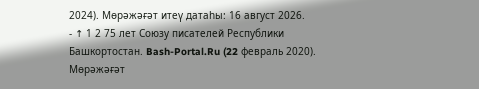2024). Мөрәжәғәт итеү датаһы: 16 август 2026.
- ↑ 1 2 75 лет Союзу писателей Республики Башкортостан. Bash-Portal.Ru (22 февраль 2020). Мөрәжәғәт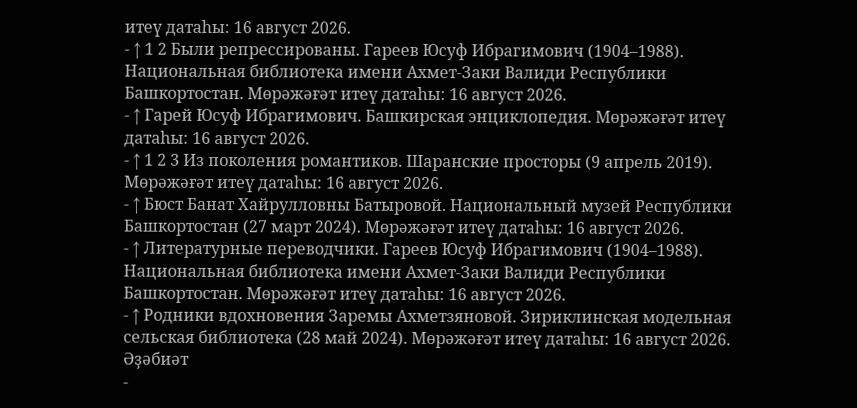итеү датаһы: 16 август 2026.
- ↑ 1 2 Были репрессированы. Гареев Юсуф Ибрагимович (1904–1988). Национальная библиотека имени Ахмет-Заки Валиди Республики Башкортостан. Мөрәжәғәт итеү датаһы: 16 август 2026.
- ↑ Гарей Юсуф Ибрагимович. Башкирская энциклопедия. Мөрәжәғәт итеү датаһы: 16 август 2026.
- ↑ 1 2 3 Из поколения романтиков. Шаранские просторы (9 апрель 2019). Мөрәжәғәт итеү датаһы: 16 август 2026.
- ↑ Бюст Банат Хайрулловны Батыровой. Национальный музей Республики Башкортостан (27 март 2024). Мөрәжәғәт итеү датаһы: 16 август 2026.
- ↑ Литературные переводчики. Гареев Юсуф Ибрагимович (1904–1988). Национальная библиотека имени Ахмет-Заки Валиди Республики Башкортостан. Мөрәжәғәт итеү датаһы: 16 август 2026.
- ↑ Родники вдохновения Заремы Ахметзяновой. Зириклинская модельная сельская библиотека (28 май 2024). Мөрәжәғәт итеү датаһы: 16 август 2026.
Әҙәбиәт
-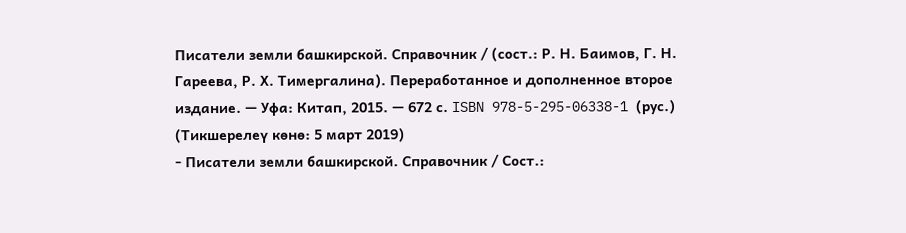Писатели земли башкирской. Справочник / (сост.: Р. Н. Баимов, Г. Н. Гареева, Р. Х. Тимергалина). Переработанное и дополненное второе издание. — Уфа: Китап, 2015. — 672 с. ISBN 978-5-295-06338-1 (рус.) (Тикшерелеү көнө: 5 март 2019)
- Писатели земли башкирской. Справочник / Сост.: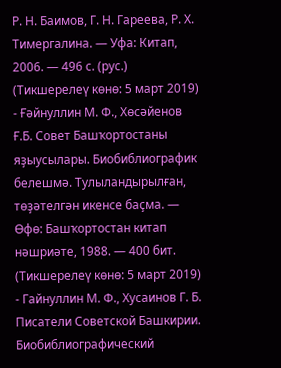Р. Н. Баимов, Г. Н. Гареева, Р. Х. Тимергалина. — Уфа: Китап, 2006. — 496 с. (рус.) (Тикшерелеү көнө: 5 март 2019)
- Ғәйнуллин М. Ф., Хөсәйенов Ғ.Б. Совет Башҡортостаны яҙыусылары. Биобиблиографик белешмә. Тулыландырылған, төҙәтелгән икенсе баҫма. — Өфө: Башҡортостан китап нәшриәте, 1988. — 400 бит. (Тикшерелеү көнө: 5 март 2019)
- Гайнуллин М. Ф., Хусаинов Г. Б. Писатели Советской Башкирии. Биобиблиографический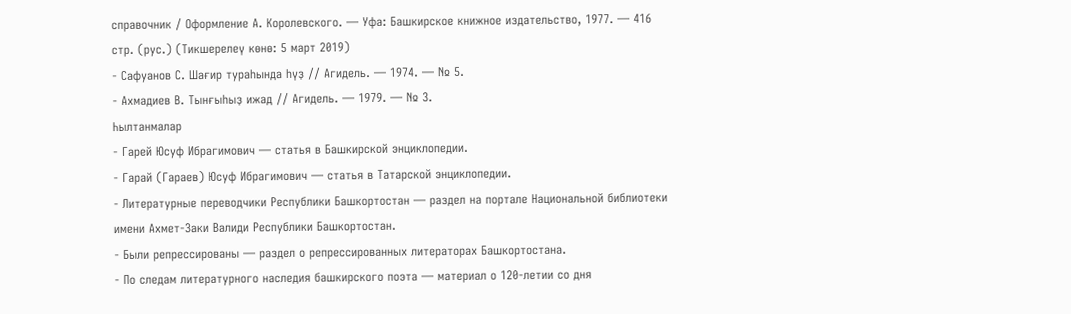справочник / Оформление А. Королевского. — Уфа: Башкирское книжное издательство, 1977. — 416 стр. (рус.) (Тикшерелеү көнө: 5 март 2019)
- Сафуанов С. Шағир тураһында һүҙ // Агидель. — 1974. — № 5.
- Ахмадиев В. Тынғыһыҙ ижад // Агидель. — 1979. — № 3.
Һылтанмалар
- Гарей Юсуф Ибрагимович — статья в Башкирской энциклопедии.
- Гарай (Гараев) Юсуф Ибрагимович — статья в Татарской энциклопедии.
- Литературные переводчики Республики Башкортостан — раздел на портале Национальной библиотеки имени Ахмет-Заки Валиди Республики Башкортостан.
- Были репрессированы — раздел о репрессированных литераторах Башкортостана.
- По следам литературного наследия башкирского поэта — материал о 120-летии со дня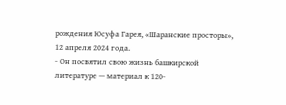рождения Юсуфа Гарея, «Шаранские просторы», 12 апреля 2024 года.
- Он посвятил свою жизнь башкирской литературе — материал к 120-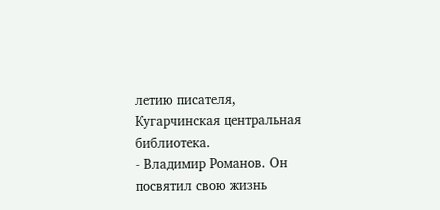летию писателя, Кугарчинская центральная библиотека.
- Владимир Романов. Он посвятил свою жизнь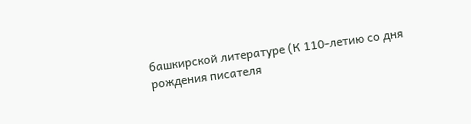башкирской литературе (К 110-летию со дня рождения писателя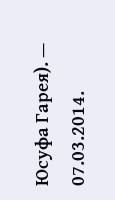Юсуфа Гарея). — 07.03.2014.